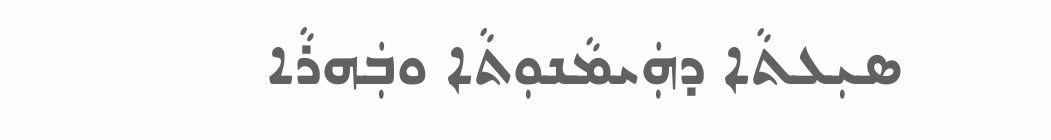ܣܝܼܥܬܵܐ ܕܗܲܝܡܵܢܘܼܬܵܐ ܘܒܲܗܪܵܐ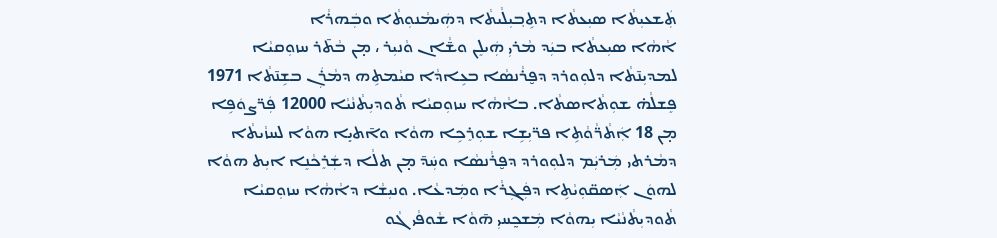ܬܲܫܥܝܼܬܵܐ ܣܝܼܥܬܵܐ ܕܬܹܒ݂ܝܼܠܵܝܬܵܐ ܕܗܲܝܡܵܢܘܼܬܵܐ ܘܒܲܗܪܵܐ
ܐܵܗܵܐ ܣܝܼܥܬܵܐ ܒܝܲܕ ܡܵܪܝܼ ܗܲܝܠܸܢ ܘܫ̃ܵܐܢ ܘܵܢܝܼܪ ، ܡ̣ܢ ܒܵܬ̄ܪ ܚܙܘܼܩܝܵܐ ܠܡܕܝܼܢ̄ܬܵܐ ܕܠܘܼܘܪܕ ܕܦ̮ܪܵܢܣܵܐ ܒܥܹܐܕܵܐ ܩܝܵܡܬܹܗ ܕܡܵܪܲܢ ܒܫܹܢ̄ܬܵܐ 1971 ܦܸܫܠܵܗ̇ ܫܘܼܬܵܐܣܬܵܐ. ܒܐܵܗܵܐ ܚܙܘܼܩܝܵܐ ܬܵܘܕܝܼܬܵܢܵܝܵܐ 12000 ܦܲܪ̈ܨܘܿܦܹܐ ܡ̣ܢ 18 ܐܲܬܵܪ̈ܵܘܵܬܹܐ ܦܪ̈ܝܼܫܹܐ ܫܘܼܪܸܟܹܐ ܗܘܵܐ ܘܐ̄ܬܝܼܸܐ ܗܘܵܐ ܠܚܙܵܝܬܵܐ ܕܡܵܪܬܝ ܡܲܪܝܲܡ ܕܠܘܼܘܪܕ ܕܦ̮ܪܵܢܣܵܐ ܘܚܲܕ̄ ܡ̣ܢ ܬܠܵܐ ܕܫܲܪܸܟܵܢܸܐ ܐܝܼܬ ܗܘܵܐ ܠܗܘܿܢ ܐܲܣܩ̈ܘܼܝܵܬܹܐ ܕܦܲܓܼܪܵܐ ܘܡܲܕܥܵܐ. ܘܢܝܼܫܵܐ ܕܐܵܗܵܐ ܚܙܘܼܩܝܵܐ ܬܵܘܕܝܼܬܵܢܵܝܵܐ ܝܼܗܘܵܐ ܡܲܫܟ̰ܚܝܼ ܗ̄ܘܵܐ ܫܵܘܦܵܝ ܓܵܘ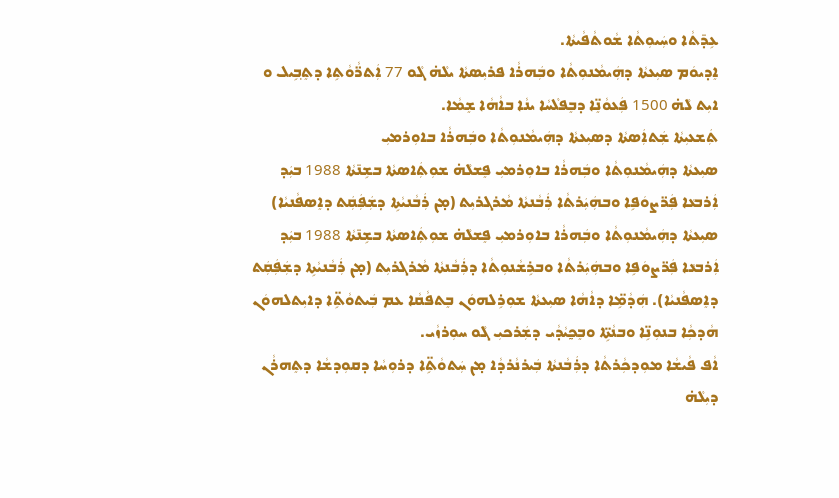ܥܹܕ̄ܬܵܐ ܘܚܲܝܘܼܬܵܐ ܫܵܘܬܵܦܵܝܬܵܐ.
ܐܸܕܝܘܿܡ ܣܝܼܥܬܵܐ ܕܗܲܝܡܵܢܘܼܬܵܐ ܘܒܲܗܪܵܐ ܦܪܝܼܣܬܵܐ ܝܠܵܗ̇ ܓܵܘ 77 ܐܲܬܪ̈ܵܘܵܬܹܐ ܕܬܸܒ݂ܹܝܠ ܘ ܐܝܼܬ ܠܵܗ̇ 1500 ܦܲܥܘܵܢܸ̈ܐ ܕܒܸܦܠܵܚܵܐ ܝܢܵܐ ܒܐܵܗܵܐ ܫܸܡܵܐ.
ܬܲܫܥܝܼܬܵܐ ܫܲܬܐܲܣܬܵܐ ܕܣܝܼܥܬܵܐ ܕܗܲܝܡܵܢܘܼܬܵܐ ܘܒܲܗܪܵܐ ܒܐܘܼܪܡܝܼ
ܣܝܼܥܬܵܐ ܕܗܲܝܡܵܢܘܼܬܵܐ ܘܒܲܗܪܵܐ ܒܐܘܼܪܡܝܼ ܦܸܫܠܵܗ̇ ܫܘܼܬܲܐܣܬܵܐ ܒܫܹܢ̄ܬܵܐ 1988 ܒܝܲܕ ܐܲܪܒܥܵܐ ܦܲܪ̈ܨܘܿܦܹܐ ܘܒܗܲܝܲܪܬܵܐ ܪܲܒܵܢܬܵܐ ܡܵܪܓܪܝܼܬ (ܡ̣ܢ ܪܲܒܵܢܝܵܬܹܐ ܕܫܲܦܲܩܲܬ ܕܐܸܣܦܵܢܝܵܐ)
ܣܝܼܥܬܵܐ ܕܗܲܝܡܵܢܘܼܬܵܐ ܘܒܲܗܪܵܐ ܒܐܘܼܪܡܝܼ ܦܸܫܠܵܗ̇ ܫܘܼܬܲܐܣܬܵܐ ܒܫܹܢ̄ܬܵܐ 1988 ܒܝܲܕ ܐܲܪܒܥܵܐ ܦܲܪ̈ܨܘܿܦܹܐ ܘܒܗܲܝܲܪܬܵܐ ܘܒܪܹܫܵܢܘܼܬܵܐ ܕܪܲܒܵܢܬܵܐ ܡܵܪܓܪܝܼܬ (ܡ̣ܢ ܪܲܒܵܢܝܵܬܹܐ ܕܫܲܦܲܩܲܬ ܕܐܸܣܦܵܢܝܵܐ). ܗܲܕܵܡܹ̈ܐ ܕܐܵܗܵܐ ܣܝܼܥܬܵܐ ܫܘܼܪܹܠܗܘܿܢ ܒܸܬܦܵܩܵܐ ܥܡ ܒܲܝܬܘܵܬܹ̈ܐ ܕܐܝܼܬܠܗܘܿܢ ܗܵܕܟܼܵܐ ܒܢܘܼܢܹ̈ܐ ܘܒܢܵܬܹ̈ܐ ܘܒܸܟ̰ܝܵܕܵܝ ܕܫܲܪܟܝܼ ܓܵܘ ܚܘܼܪܙܵܝ.
ܐܵܦ ܦܵܝܫܵܐ ܡܘܼܕܟܼܵܪܬܵܐ ܕܪܲܒܵܢܬܵܐ ܒܲܝܪܢܵܪܕܵܐ ܡ̣ܢ ܚܲܬܘܵܬܹ̈ܐ ܕܪܘܼܚܵܐ ܕܩܘܼܕܫܵܐ ܕܬܸܗܪܵܢ ܕܝܼܠܵܗ̇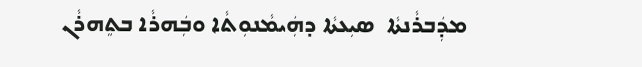ܡܕܲܒܪܵܢܬܵܐ  ܣܝܼܥܬܵܐ ܕܗܲܝܡܵܢܘܼܬܵܐ ܘܒܲܗܪܵܐ ܒܬܸܗܪܵܢ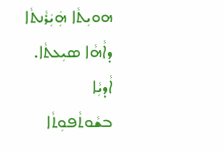ܗܘܝܼܬܵܐ ܗܲܝܲܪܵܢܬܵܐ ܕܐܵܗܵܐ ܣܝܼܥܬܵܐ. ܐܵܕܝܼܵܐ ܒܫܵܘܬܵܦܘܼܬܵܐ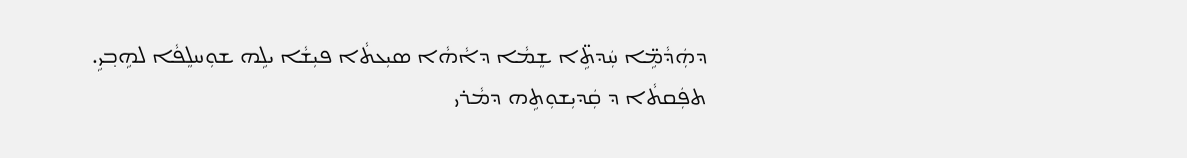ܕܗܲܕܵܡܹ̈ܐ ܚܲܕܬܹ̈ܐ ܫܸܡܵܐ ܕܐܵܗܵܐ ܣܝܼܥܬܵܐ ܦܝܼܫܵܐ ܝܠܹܗ ܫܘܼܚܠܸܦܵܐ ܠܗܹܒ݂ܝܹ.
ܬܦܲܩܬܵܐ ܕ ܩܲܕܝܼܫܘܼܬܹܗ ܕܡܵܪܝ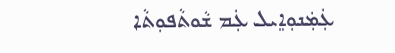ܥܲܡܲܢܘܼܐܸܝܠ ܥܲܡ ܫܵܘܬܵܦܘܼܬܵܐ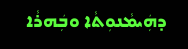ܕܗܲܝܡܵܢܘܼܬܵܐ ܘܒܲܗܪܵܐ